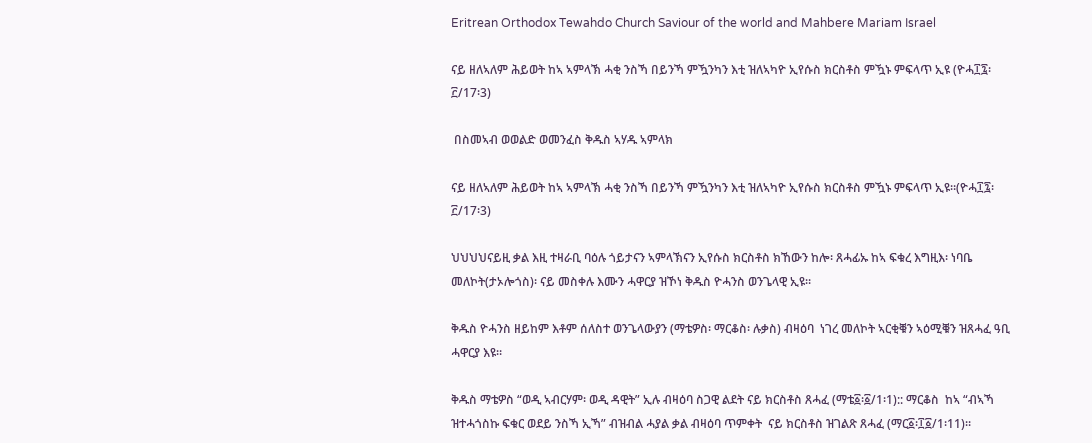Eritrean Orthodox Tewahdo Church Saviour of the world and Mahbere Mariam Israel

ናይ ዘለኣለም ሕይወት ከኣ ኣምላኽ ሓቂ ንስኻ በይንኻ ምዃንካን እቲ ዝለኣካዮ ኢየሱስ ክርስቶስ ምዃኑ ምፍላጥ ኢዩ (ዮሓ፲፯፡፫/17፡3)

 በስመኣብ ወወልድ ወመንፈስ ቅዱስ ኣሃዱ ኣምላክ

ናይ ዘለኣለም ሕይወት ከኣ ኣምላኽ ሓቂ ንስኻ በይንኻ ምዃንካን እቲ ዝለኣካዮ ኢየሱስ ክርስቶስ ምዃኑ ምፍላጥ ኢዩ።(ዮሓ፲፯፡፫/17፡3)

ህህህህናይዚ ቃል እዚ ተዛራቢ ባዕሉ ጎይታናን ኣምላኽናን ኢየሱስ ክርስቶስ ክኸውን ከሎ፡ ጸሓፊኡ ከኣ ፍቁረ እግዚእ፡ ነባቤ መለኮት(ታኦሎጎስ)፡ ናይ መስቀሉ እሙን ሓዋርያ ዝኾነ ቅዱስ ዮሓንስ ወንጌላዊ ኢዩ።

ቅዱስ ዮሓንስ ዘይከም እቶም ሰለስተ ወንጌላውያን (ማቴዎስ፡ ማርቆስ፡ ሉቃስ) ብዛዕባ  ነገረ መለኮት ኣርቂቑን ኣዕሚቑን ዝጸሓፈ ዓቢ ሓዋርያ እዩ።

ቅዱስ ማቴዎስ “ወዲ ኣብርሃም፡ ወዲ ዳዊት” ኢሉ ብዛዕባ ስጋዊ ልደት ናይ ክርስቶስ ጸሓፈ (ማቴ፩፡፩/1፡1):: ማርቆስ  ከኣ “ብኣኻ ዝተሓጎስኩ ፍቁር ወደይ ንስኻ ኢኻ” ብዝብል ሓያል ቃል ብዛዕባ ጥምቀት  ናይ ክርስቶስ ዝገልጽ ጸሓፈ (ማር፩፡፲፩/1፡11)።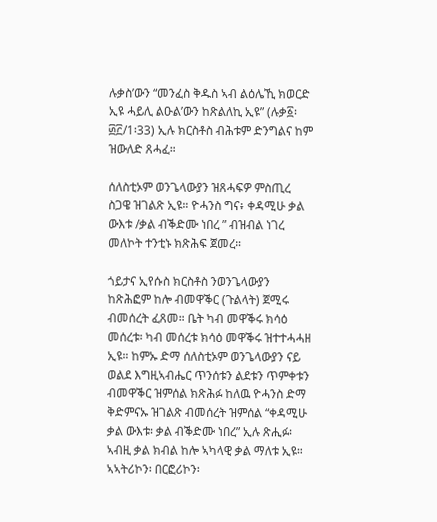ሉቃስ’ውን “መንፈስ ቅዱስ ኣብ ልዕሌኺ ክወርድ ኢዩ ሓይሊ ልዑል’ውን ከጽልለኪ ኢዩ” (ሉቃ፩፡፴፫/1፡33) ኢሉ ክርስቶስ ብሕቱም ድንግልና ከም ዝውለድ ጸሓፈ።

ሰለስቲኦም ወንጌላውያን ዝጸሓፍዎ ምስጢረ ስጋዌ ዝገልጽ ኢዩ። ዮሓንስ ግና፥ ቀዳሚሁ ቃል ውእቱ /ቃል ብቕድሙ ነበረ ” ብዝብል ነገረ መለኮት ተንቲኑ ክጽሕፍ ጀመረ።

ጎይታና ኢየሱስ ክርስቶስ ንወንጌላውያን  ከጽሕፎም ከሎ ብመዋቕር (ጉልላት) ጀሚሩ ብመሰረት ፈጸመ። ቤት ካብ መዋቕሩ ክሳዕ መሰረቱ፡ ካብ መሰረቱ ክሳዕ መዋቕሩ ዝተተሓሓዘ ኢዩ። ከምኡ ድማ ሰለስቲኦም ወንጌላውያን ናይ ወልደ እግዚኣብሔር ጥንሰቱን ልደቱን ጥምቀቱን ብመዋቕር ዝምሰል ክጽሕፉ ከለዉ ዮሓንስ ድማ ቅድምናኡ ዝገልጽ ብመሰረት ዝምሰል “ቀዳሚሁ ቃል ውእቱ፡ ቃል ብቕድሙ ነበረ” ኢሉ ጽሒፉ፡ ኣብዚ ቃል ክብል ከሎ ኣካላዊ ቃል ማለቱ ኢዩ። ኣኣትሪኮን፡ በርፎሪኮን፡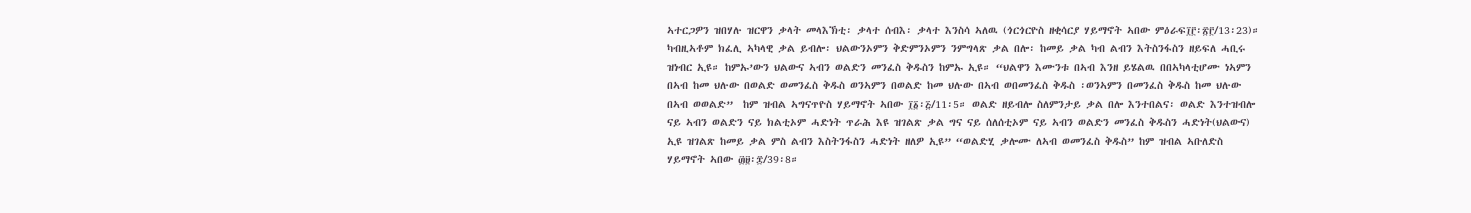ኣተርጋዎን ዝበሃሉ ዝርዋን ቃላት መላእኽቲ፡ ቃላተ ሰብእ፡ ቃላተ እንስሳ ኣለዉ (ጎርጎርዮስ ዘቂሳርያ ሃይማኖት ኣበው ምዕራፍ፲፫፡፳፫/13፡23)። ካብዚኣቶም ክፈሊ ኣካላዊ ቃል ይብሎ፡ ህልውንኦምን ቅድምንኦምን ንምግላጽ ቃል በሎ፡ ከመይ ቃል ካብ ልብን እትስንፋስን ዘይፍለ ሓቢሩ ዝነብር ኢዩ። ከምኡ’ውን ህልውና ኣብን ወልድን መንፈስ ቅዱስን ከምኡ ኢዩ። “ህልዋን እሙንቱ በኣብ እንዘ ይሄልዉ በበኣካላቲሆሙ ነኣምን በኣብ ከመ ህሉው በወልድ ወመንፈስ ቅዱስ ወንኣምን በወልድ ከመ ህሉው በኣብ ወበመንፈስ ቅዱስ ፡ወንኣምን በመንፈስ ቅዱስ ከመ ህሉው በኣብ ወወልድ”  ከም ዝብል ኣግናጥዮስ ሃይማኖት ኣበው ፲፩፡፭/11፡5። ወልድ ዘይብሎ ስለምንታይ ቃል በሎ እንተበልና፡ ወልድ እንተዝብሎ ናይ ኣብን ወልድን ናይ ክልቲኦም ሓድነት ጥራሕ እዩ ዝገልጽ ቃል ግና ናይ ሰለሰቲኦም ናይ ኣብን ወልድን መንፈስ ቅዱስን ሓድነት(ህልውና) ኢዩ ዝገልጽ ከመይ ቃል ምስ ልብን እስትንፋስን ሓድነት ዘለዎ ኢዩ” “ወልድሂ ቃሎሙ ለኣብ ወመንፈስ ቅዱስ” ከም ዝብል ኣቡለድስ ሃይማኖት ኣበው ፴፱፡፰/39፡8።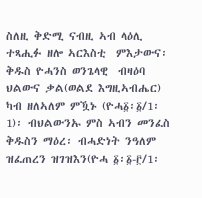ስለዚ ቅድሚ ናብዚ ኣብ ላዕሊ ተጻሒፉ ዘሎ ኣርእስቲ  ምእታውና፡ ቅዱስ ዮሓንስ ወንጌላዊ  ብዛዕባ ህልውና ቃል(ወልደ እግዚኣብሔር) ካብ ዘለኣለም ምዃኑ (ዮሓ፩፡፩/1፡1)፡ ብህልውንኡ ምስ ኣብን መንፈስ ቅዱስን ማዕረ፡ ብሓድነት ንዓለም ዝፈጠረን ዝገዝእን(ዮሓ ፩፡፩-፫/1፡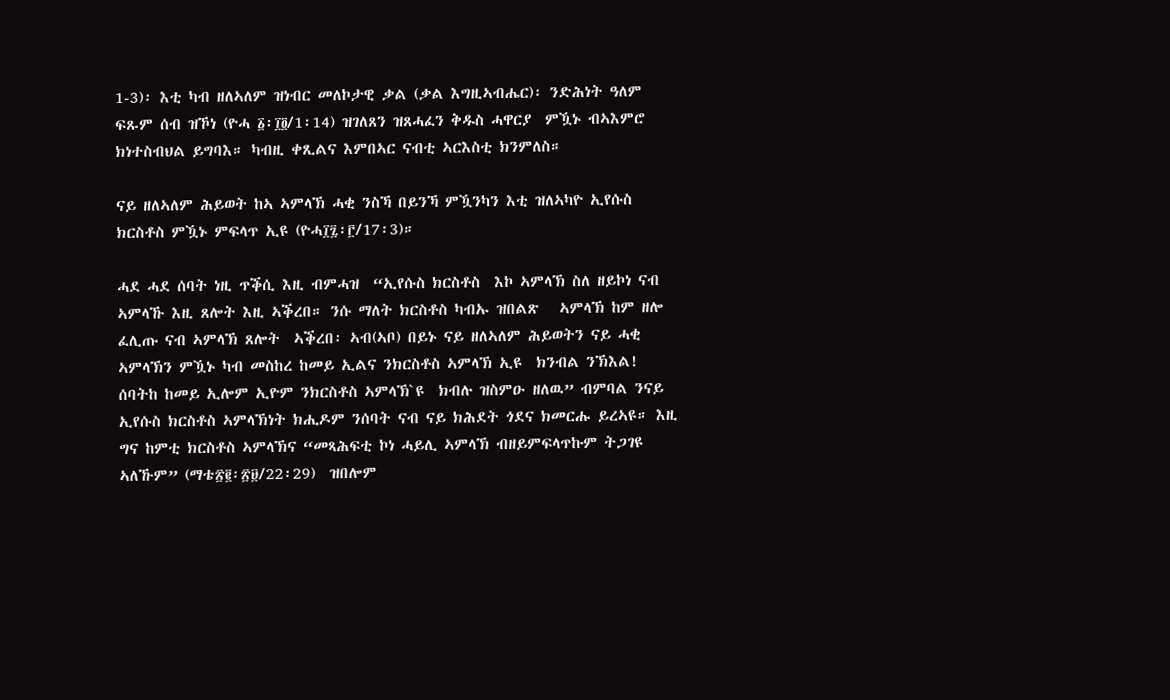1-3)፡ እቲ ካብ ዘለኣለም ዝነብር መለኮታዊ ቃል (ቃል እግዚኣብሔር)፡ ንድሕነት ዓለም ፍጹም ሰብ ዝኾነ (ዮሓ ፩፡፲፬/1፡14) ዝገለጸን ዝጸሓፈን ቅዱስ ሓዋርያ  ምዃኑ ብኣእምሮ ክነተስብህል ይግባእ። ካብዚ ቀጺልና እምበኣር ናብቲ ኣርእስቲ ክንምለስ።

ናይ ዘለኣለም ሕይወት ከኣ ኣምላኽ ሓቂ ንስኻ በይንኻ ምዃንካን እቲ ዝለኣካዮ ኢየሱስ ክርስቶስ ምዃኑ ምፍላጥ ኢዩ (ዮሓ፲፯፡፫/17፡3)።

ሓደ ሓደ ሰባት ነዚ ጥቕሲ እዚ ብምሓዝ  “ኢየሱስ ክርስቶስ  እኮ ኣምላኽ ስለ ዘይኮነ ናብ ኣምላኹ እዚ ጸሎት እዚ ኣቕረበ። ንሱ ማለት ክርስቶስ ካብኡ ዝበልጽ   ኣምላኽ ከም ዘሎ ፈሊጡ ናብ ኣምላኽ ጸሎት  ኣቕረበ፡ ኣብ(ኣቦ) በይኑ ናይ ዘለኣለም ሕይወትን ናይ ሓቂ ኣምላኽን ምዃኑ ካብ መስከረ ከመይ ኢልና ንክርስቶስ ኣምላኽ ኢዩ  ክንብል ንኽእል!  ሰባትከ ከመይ ኢሎም ኢዮም ንክርስቶስ ኣምላኽ`ዩ  ክብሉ ዝስምዑ ዘለዉ” ብምባል ንናይ ኢየሱስ ክርስቶስ ኣምላኽነት ክሒዶም ንሰባት ናብ ናይ ክሕደት ጎደና ክመርሑ ይረኣዩ። እዚ ግና ከምቲ ክርስቶስ ኣምላኽና “መጻሕፍቲ ኮነ ሓይሊ ኣምላኽ ብዘይምፍላጥኩም ትጋገዩ ኣለኹም” (ማቴ፳፪፡፳፱/22፡29)  ዝበሎም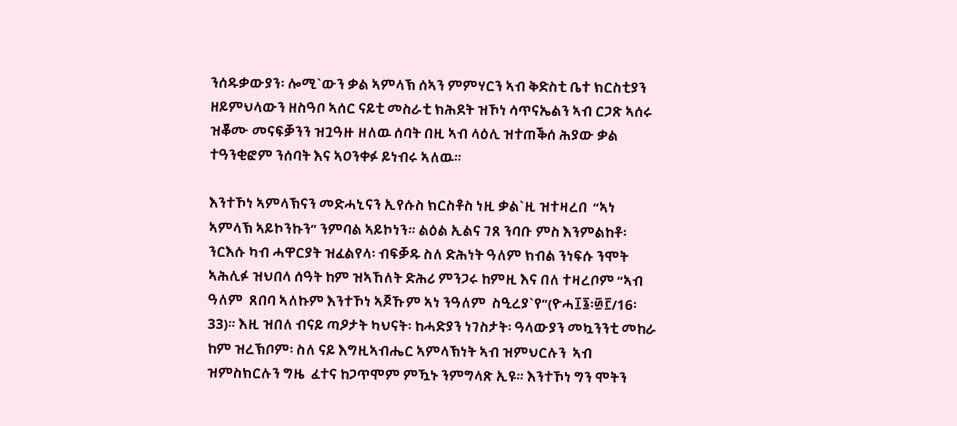ንሰዱቃውያን፡ ሎሚ`ውን ቃል ኣምላኽ ሰኣን ምምሃርን ኣብ ቅድስቲ ቤተ ክርስቲያን ዘይምህላውን ዘስዓቦ ኣሰር ናይቲ መስራቲ ክሕደት ዝኾነ ሳጥናኤልን ኣብ ርጋጽ ኣሰሩ ዝቖሙ መናፍቓንን ዝጓዓዙ ዘለዉ ሰባት በዚ ኣብ ላዕሊ ዝተጠቕሰ ሕያው ቃል ተዓንቂፎም ንሰባት እና ኣዐንቀፉ ይነብሩ ኣለዉ።

እንተኾነ ኣምላኽናን መድሓኒናን ኢየሱስ ክርስቶስ ነዚ ቃል`ዚ ዝተዛረበ  “ኣነ ኣምላኽ ኣይኮንኩን” ንምባል ኣይኮነን። ልዕል ኢልና ገጸ ንባቡ ምስ እንምልከቶ፡ ንርእሱ ካብ ሓዋርያት ዝፈልየላ፡ ብፍቓዱ ስለ ድሕነት ዓለም ክብል ንነፍሱ ንሞት ኣሕሊፉ ዝህበላ ሰዓት ከም ዝኣኸለት ድሕሪ ምንጋሩ ከምዚ እና በለ ተዛረቦም “ኣብ ዓለም  ጸበባ ኣለኩም እንተኾነ ኣጆኹም ኣነ ንዓለም  ስዒረያ`የ”(ዮሓ፲፮፡፴፫/16፡33)። እዚ ዝበለ ብናይ ጣዖታት ካህናት፡ ከሓድያን ነገስታት፡ ዓላውያን መኳንንቲ መከራ ከም ዝረኽቦም፡ ስለ ናይ እግዚኣብሔር ኣምላኽነት ኣብ ዝምህርሉን  ኣብ ዝምስክርሉን ግዜ  ፈተና ከጋጥሞም ምዃኑ ንምግላጽ ኢዩ። እንተኾነ ግን ሞትን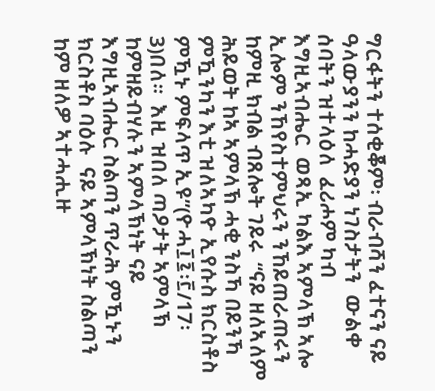ግርፋትን ተሰቂቖም፡ ብራብሻን ፈተናን ናይ ዓላውያንን ከሓድያን ነገስታትን  ውልቀ ሰባትን ዝተላዕለ  ፈሪሖም ካብ እግዚኣብሔር  ወጻኢ ካልእ ኣምላኽ ኣሎ ኢሎም ንኸየስተምህሩን ንኸይጠራጠሩን  ከምዚ ክብል ብጸሎት ገይሩ  “ናይ ዘለኣለም ሕይወት ከኣ ኣምላኽ ሓቂ ንስኻ በይንኻ ምዃንካን እቲ ዝለኣካዮ ኢየሱስ ክርስቶስ ምዃኑ ምፍላጥ ኢዩ”(ዮሓ፲፯፡፫/17፡3)በለ።  እዚ ዝበለ ጣዖታት ኣምላኽ ከምዘይብሃሉን ኣምላኽነት ናይ እግዚኣብሔር ስልጣን ጥራሕ ምዃኑን ክርስቶስ ባዕሉ  ናይ ኣምላኽነት ስልጣን ከም ዘለዎ ኣተሓሒዙ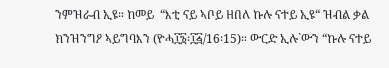ንምዝራብ ኢዩ። ከመይ  “እቲ ናይ ኣቦይ ዘበለ ኩሉ ናተይ ኢዩ“ ዝብል ቃል ክንዝንግዖ ኣይግባእን (ዮሓ፲፮፡፲፭/16፡15)። ውርድ ኢሉ`ውን “ኩሉ ናተይ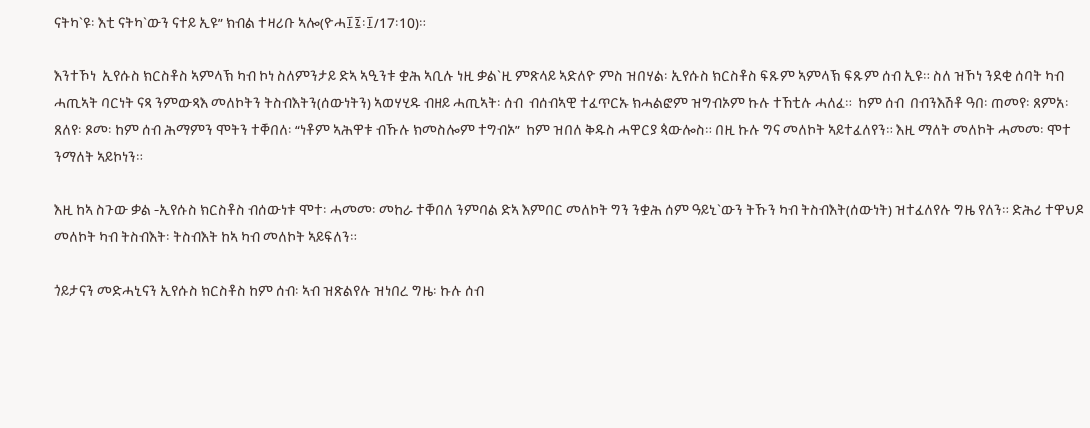ናትካ`ዩ፡ እቲ ናትካ`ውን ናተይ ኢዩ” ክብል ተዛሪቡ ኣሎ(ዮሓ፲፯፡፲/17፡10)።

እንተኾነ  ኢየሱስ ክርስቶስ ኣምላኽ ካብ ኮነ ስለምንታይ ድኣ ኣዒንቱ ቋሕ ኣቢሉ ነዚ ቃል`ዚ ምጽላይ ኣድለዮ ምስ ዝበሃል፡ ኢየሱስ ክርስቶስ ፍጹም ኣምላኽ ፍጹም ሰብ ኢዩ። ስለ ዝኾነ ንደቂ ሰባት ካብ ሓጢኣት ባርነት ናጻ ንምውጻእ መለኮትን ትስብእትን(ሰውነትን) ኣወሃሂዱ ብዘይ ሓጢኣት፡ ሰብ  ብሰብኣዊ ተፈጥርኡ ክሓልፎም ዝግብኦም ኩሉ ተኸቲሉ ሓለፈ።  ከም ሰብ  በብንእሽቶ ዓበ፡ ጠመየ፡ ጸምአ፡ ጸለየ፡ ጾመ፡ ከም ሰብ ሕማምን ሞትን ተቐበለ፡ “ነቶም ኣሕዋቱ ብኹሉ ክመስሎም ተግብኦ”  ከም ዝበለ ቅዱስ ሓዋርያ ጳውሎስ። በዚ ኩሉ ግና መለኮት ኣይተፈለየን። እዚ ማለት መለኮት ሓመመ፡ ሞተ ንማለት ኣይኮነን።

እዚ ከኣ ስጉው ቃል -ኢየሱስ ክርስቶስ ብሰውነቱ ሞተ፡ ሓመመ፡ መከራ ተቐበለ ንምባል ድኣ እምበር መለኮት ግን ንቋሕ ሰም ዓይኒ`ውን ትኹን ካብ ትስብእት(ሰውነት) ዝተፈለየሉ ግዜ የለን። ድሕሪ ተዋህዶ መለኮት ካብ ትስብእት፡ ትስብእት ከኣ ካብ መለኮት ኣይፍለን።

ጎይታናን መድሓኒናን ኢየሱስ ክርስቶስ ከም ሰብ፡ ኣብ ዝጽልየሉ ዝነበረ ግዜ፡ ኩሉ ሰብ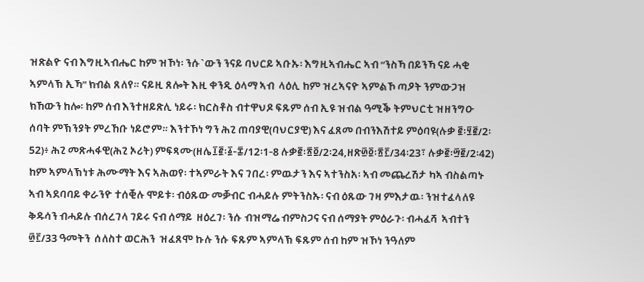ዝጽልዮ ናብ እግዚኣብሔር ከም ዝኾነ፡ ንሱ`ውን ንናይ ባህርይ ኣቡኡ፡ እግዚኣብሔር ኣብ “ንስኻ በይንኻ ናይ ሓቂ ኣምላኽ ኢኻ” ክብል ጸለየ። ናይዚ ጸሎት እዚ ቀንዲ ዕላማ ኣብ  ላዕሊ ከም ዝረኣናዮ ኣምልኾ ጣዖት ንምውጋዝ ክኸውን ከሎ፡ ከም ሰብ እንተዘይጽሊ ነይሩ፡ ክርስቶስ ብተዋህዶ ፍጹም ሰብ ኢዩ ዝብል ዓሚቕ ትምህርቲ ዝዘንግዑ ሰባት ምኽንያት ምረኸቡ ነይሮም። እንተኾነ ግን ሕጊ ጠባያዊ(ባህርያዊ) እና ፈጸመ በብንእሽተይ ምዕባዩ(ሉቃ ፪፡፶፪/2፡52)፥ ሕጊ መጽሓፋዊ(ሕጊ ኦሪት) ምፍጻሙ(ዘሌ፲፪፡፩-፰/12፡1-8 ሉቃ፪፡፳፬/2፡24,ዘጽ፴፬፡፳፫/34፡23፣ ሉቃ፪፡፵፪/2፡42) ከም ኣምላኽነቱ ሕሙማት እና ኣሕወየ፡ ተኣምራት እና ገበረ፡ ምዉታን እና ኣተንስአ፡ ኣብ መጨረሽታ ካኣ ብስልጣኑ ኣብ ኣደባባይ ቀራንዮ ተሰቒሉ ሞይቱ፡ ብዕጹው መቓብር ብሓይሉ ምትንስኡ፡ ናብ ዕጹው ገዛ ምእታዉ፡ ንዝተፈላለዩ ቅዱሳን ብሓይሉ ብሰረገላ ገይሩ ናብ ሰማይ  ዘዕረገ፡ ንሱ ብዝማሬ ብምስጋና ናብ ሰማያት ምዕራጉ፡ ብሓፈሻ  ኣብተን ፴፫/33 ዓመትን  ሰለስተ ወርሕን  ዝፈጸሞ ኩሉ ንሱ ፍጹም ኣምላኽ ፍጹም ሰብ ከም ዝኾነ ንዓለም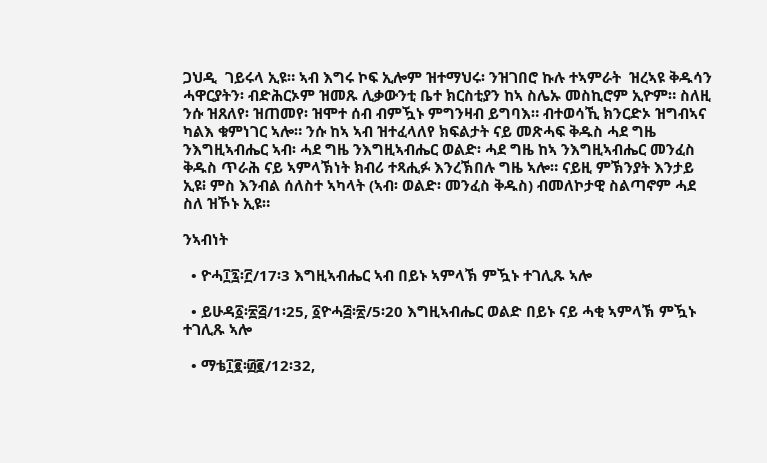ጋህዲ  ገይሩላ ኢዩ። ኣብ እግሩ ኮፍ ኢሎም ዝተማህሩ፡ ንዝገበሮ ኩሉ ተኣምራት  ዝረኣዩ ቅዱሳን ሓዋርያትን፡ ብድሕርኦም ዝመጹ ሊቃውንቲ ቤተ ክርስቲያን ከኣ ስሌኡ መስኪሮም ኢዮም። ስለዚ ንሱ ዝጸለየ፡ ዝጠመየ፡ ዝሞተ ሰብ ብምዃኑ ምግንዛብ ይግባእ። ብተወሳኺ ክንርድኦ ዝግብኣና ካልእ ቁምነገር ኣሎ። ንሱ ከኣ ኣብ ዝተፈላለየ ክፍልታት ናይ መጽሓፍ ቅዱስ ሓደ ግዜ ንእግዚኣብሔር ኣብ፡ ሓደ ግዜ ንእግዚኣብሔር ወልድ፡ ሓደ ግዜ ከኣ ንእግዚኣብሔር መንፈስ ቅዱስ ጥራሕ ናይ ኣምላኽነት ክብሪ ተጻሒፉ እንረኽበሉ ግዜ ኣሎ። ናይዚ ምኽንያት እንታይ ኢዩ፧ ምስ እንብል ሰለስተ ኣካላት (ኣብ፡ ወልድ፡ መንፈስ ቅዱስ) ብመለኮታዊ ስልጣኖም ሓደ ስለ ዝኾኑ ኢዩ።

ንኣብነት

  • ዮሓ፲፯፡፫/17፡3 እግዚኣብሔር ኣብ በይኑ ኣምላኽ ምዃኑ ተገሊጹ ኣሎ

  • ይሁዳ፩፡፳፭/1፡25, ፩ዮሓ፭፡፳/5፡20 እግዚኣብሔር ወልድ በይኑ ናይ ሓቂ ኣምላኽ ምዃኑ ተገሊጹ ኣሎ

  • ማቴ፲፪፡፴፪/12፡32,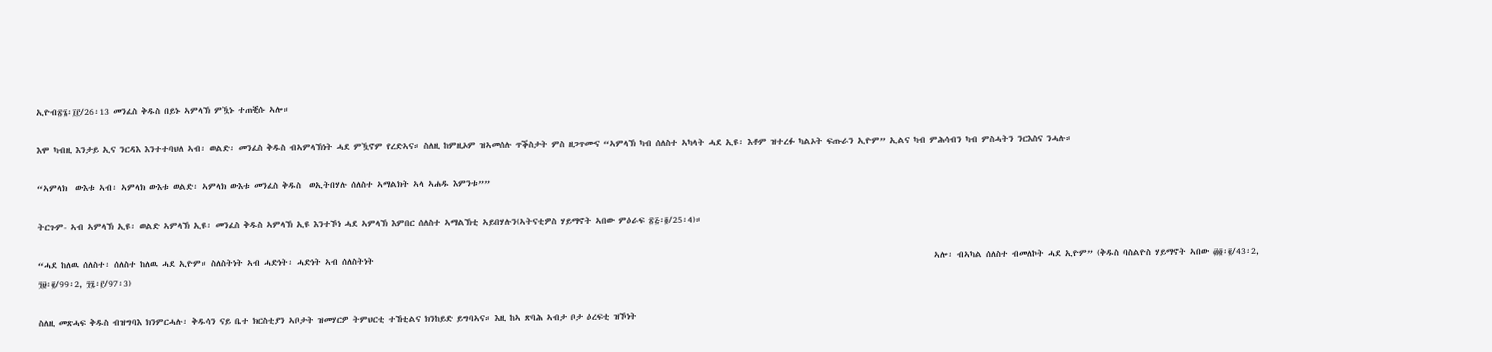ኢዮብ፳፮፡፲፫/26፡13 መንፈስ ቅዱስ በይኑ ኣምላኽ ምዃኑ ተጠቒሱ ኣሎ።

እሞ ካብዚ እንታይ ኢና ንርዳእ እንተተባህለ ኣብ፡ ወልድ፡ መንፈስ ቅዱስ ብኣምላኽነት ሓደ ምዃኖም የረድኣና። ስለዚ ከምዚኦም ዝኣመሰሉ ጥቕስታት ምስ ዘጋጥሙና “ኣምላኽ ካብ ሰለስተ ኣካላት ሓደ ኢዩ፡ እቶም ዝተረፉ ካልኦት ፍጡራን ኢዮም” ኢልና ካብ ምሕሳብን ካብ ምስሓትን ንርእስና ንሓሉ።

“ኣምላክ  ውእቱ ኣብ፡ ኣምላክ ውእቱ ወልድ፡ ኣምላክ ውእቱ መንፈስ ቅዱስ  ወኢትበሃሉ ሰለስተ ኣማልክት ኣላ ኣሐዱ እምንቱ””

ትርጉም- ኣብ ኣምላኽ ኢዩ፡ ወልድ ኣምላኽ ኢዩ፡ መንፈስ ቅዱስ ኣምላኽ ኢዩ እንተኾነ ሓደ ኣምላኽ እምበር ሰለስተ ኣማልኽቲ ኣይበሃሉን(ኣትናቲዎስ ሃይማኖት ኣበው ምዕራፍ ፳፭፡፬/25፡4)።

“ሓደ ከለዉ ሰለስተ፡ ሰለስተ ከለዉ ሓደ ኢዮም። ስለስትነት ኣብ ሓድነት፡ ሓድነት ኣብ ሰለስትነት                                                                                                                                            ኣሎ፡ ብኣካል ሰለስተ ብመለኮት ሓደ ኢዮም” (ቅዱስ ባስልዮስ ሃይማኖት ኣበው ፴፬፡፪/43፡2, ፺፱፡፪/99፡2, ፺፯፡፫/97፡3)

ስለዚ መጽሓፍ ቅዱስ ብዝግባእ ክንምርሓሉ፡ ቅዱሳን ናይ ቤተ ክርስቲያን ኣቦታት ዝመሃርዎ ትምህርቲ ተኸቲልና ክንከይድ ይግባኣና። እዚ ከኣ ጽባሕ ኣብታ ቦታ ዕረፍቲ ዝኾነት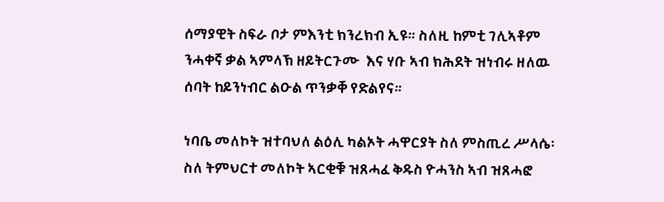ሰማያዊት ስፍራ ቦታ ምእንቲ ክንረክብ ኢዩ። ስለዚ ከምቲ ገሊኣቶም ንሓቀኛ ቃል ኣምላኽ ዘይትርጉሙ  እና ሃቡ ኣብ ክሕደት ዝነብሩ ዘለዉ ሰባት ከይንነብር ልዑል ጥንቃቐ የድልየና።

ነባቤ መለኮት ዝተባህለ ልዕሊ ካልኦት ሓዋርያት ስለ ምስጢረ ሥላሴ፡ ስለ ትምህርተ መለኮት ኣርቂቑ ዝጸሓፈ ቅዱስ ዮሓንስ ኣብ ዝጸሓፎ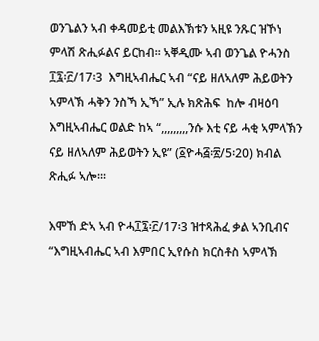ወንጌልን ኣብ ቀዳመይቲ መልእኽቱን ኣዚዩ ንጹር ዝኾነ ምላሽ ጽሒፉልና ይርከብ። ኣቐዲሙ ኣብ ወንጌል ዮሓንስ ፲፯፡፫/17፡3  እግዚኣብሔር ኣብ “ናይ ዘለኣለም ሕይወትን ኣምላኽ ሓቅን ንስኻ ኢኻ” ኢሉ ክጽሕፍ  ከሎ ብዛዕባ እግዚኣብሔር ወልድ ከኣ “,,,,,,,,,ንሱ እቲ ናይ ሓቂ ኣምላኽን ናይ ዘለኣለም ሕይወትን ኢዩ” (፩ዮሓ፭፡፳/5፡20) ክብል ጽሒፉ ኣሎ።፡

እሞኸ ድኣ ኣብ ዮሓ፲፯፡፫/17፡3 ዝተጻሕፈ ቃል ኣንቢብና “እግዚኣብሔር ኣብ እምበር ኢየሱስ ክርስቶስ ኣምላኽ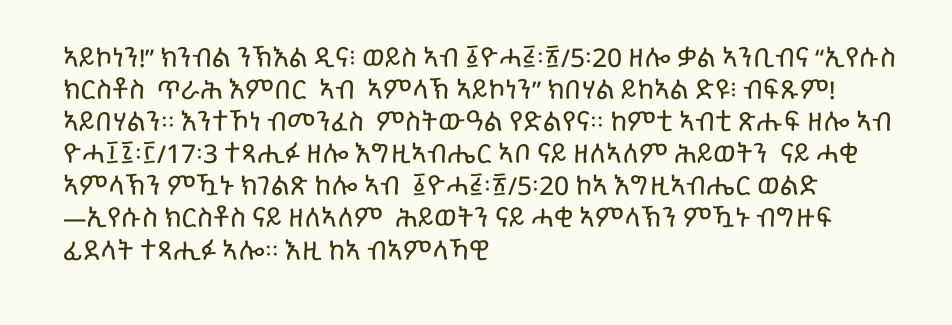ኣይኮነን!” ክንብል ንኽእል ዲና፧ ወይስ ኣብ ፩ዮሓ፭፡፳/5፡20 ዘሎ ቃል ኣንቢብና “ኢየሱስ  ክርስቶስ  ጥራሕ እምበር  ኣብ  ኣምላኽ ኣይኮነን” ክበሃል ይከኣል ድዩ፧ ብፍጹም! ኣይበሃልን። እንተኾነ ብመንፈስ  ምስትውዓል የድልየና። ከምቲ ኣብቲ ጽሑፍ ዘሎ ኣብ  ዮሓ፲፯፡፫/17፡3 ተጻሒፉ ዘሎ እግዚኣብሔር ኣቦ ናይ ዘለኣለም ሕይወትን  ናይ ሓቂ ኣምላኽን ምዃኑ ክገልጽ ከሎ ኣብ  ፩ዮሓ፭፡፳/5፡20 ከኣ እግዚኣብሔር ወልድ —ኢየሱስ ክርስቶስ ናይ ዘለኣለም  ሕይወትን ናይ ሓቂ ኣምላኽን ምዃኑ ብግዙፍ  ፊደላት ተጻሒፉ ኣሎ። እዚ ከኣ ብኣምላኻዊ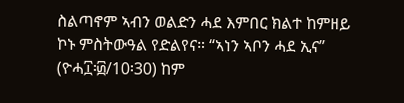ስልጣኖም ኣብን ወልድን ሓደ እምበር ክልተ ከምዘይ ኮኑ ምስትውዓል የድልየና። “ኣነን ኣቦን ሓደ ኢና” (ዮሓ፲፡፴/10፡30) ከም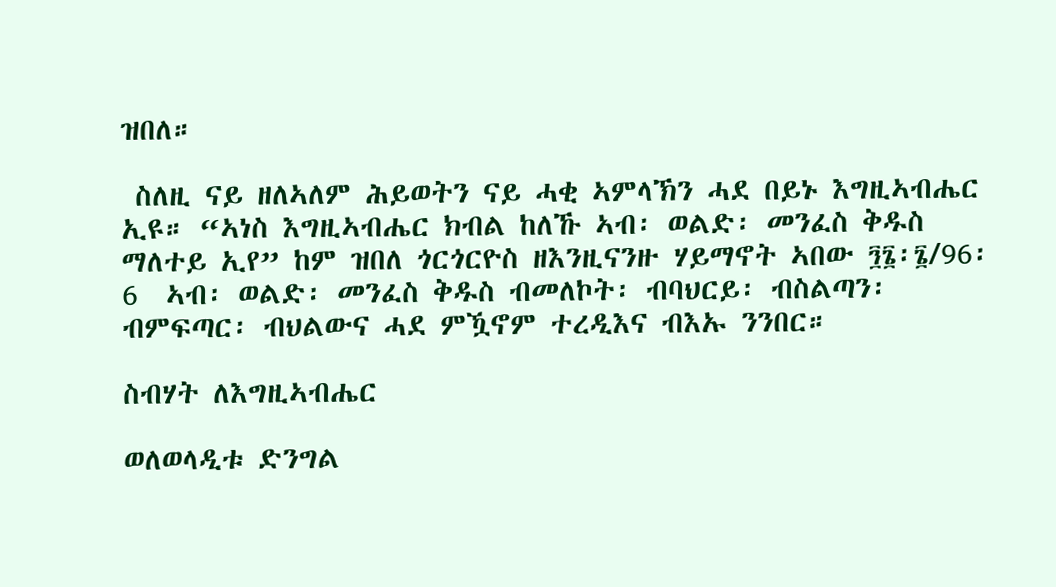ዝበለ።

 ስለዚ ናይ ዘለኣለም ሕይወትን ናይ ሓቂ ኣምላኽን ሓደ በይኑ እግዚኣብሔር ኢዩ። “ኣነስ እግዚኣብሔር ክብል ከለኹ ኣብ፡ ወልድ፡ መንፈስ ቅዱስ ማለተይ ኢየ” ከም ዝበለ ጎርጎርዮስ ዘእንዚናንዙ ሃይማኖት ኣበው ፺፮፡፮/96፡6  ኣብ፡ ወልድ፡ መንፈስ ቅዱስ ብመለኮት፡ ብባህርይ፡ ብስልጣን፡ ብምፍጣር፡ ብህልውና ሓደ ምዃኖም ተረዲእና ብእኡ ንንበር።

ስብሃት ለእግዚኣብሔር

ወለወላዲቱ ድንግል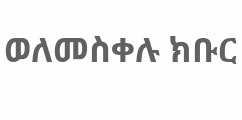ወለመስቀሉ ክቡር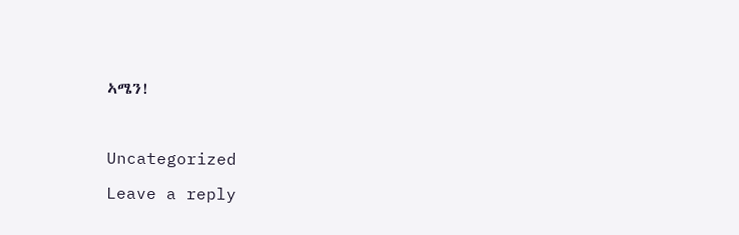ኣሜን!



Uncategorized

Leave a reply